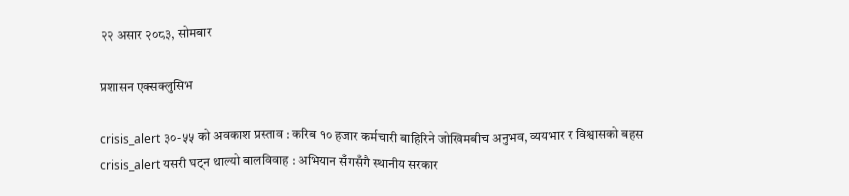२२ असार २०८३, सोमबार

प्रशासन एक्सक्लुसिभ

crisis_alert ३०-५५ को अवकाश प्रस्ताव : करिब १० हजार कर्मचारी बाहिरिने जोखिमबीच अनुभव, व्ययभार र विश्वासको बहस   crisis_alert यसरी घट्न थाल्यो बालविवाह : अभियान सँगसँगै स्थानीय सरकार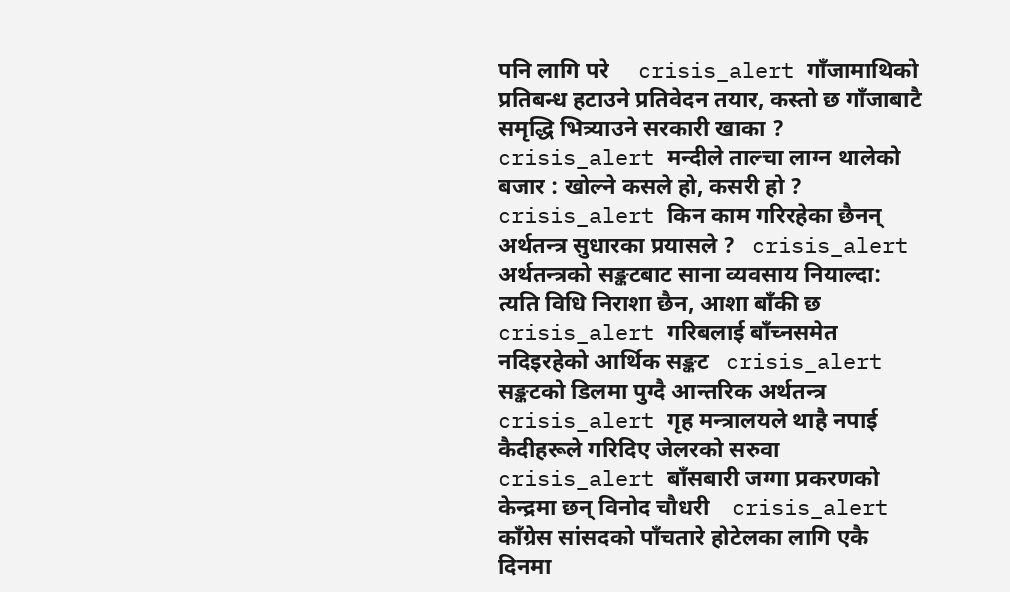पनि लागि परे     crisis_alert गाँजामाथिको प्रतिबन्ध हटाउने प्रतिवेदन तयार, कस्तो छ गाँजाबाटै समृद्धि भित्र्याउने सरकारी खाका ?   crisis_alert मन्दीले ताल्चा लाग्न थालेको बजार : खोल्ने कसले हो, कसरी हो ?   crisis_alert किन काम गरिरहेका छैनन् अर्थतन्त्र सुधारका प्रयासले ?   crisis_alert अर्थतन्त्रको सङ्कटबाट साना व्यवसाय नियाल्दा: त्यति विधि निराशा छैन, आशा बाँकी छ   crisis_alert गरिबलाई बाँच्नसमेत नदिइरहेको आर्थिक सङ्कट   crisis_alert सङ्कटको डिलमा पुग्दै आन्तरिक अर्थतन्त्र   crisis_alert गृह मन्त्रालयले थाहै नपाई कैदीहरूले गरिदिए जेलरको सरुवा   crisis_alert बाँसबारी जग्गा प्रकरणको केन्द्रमा छन् विनोद चौधरी    crisis_alert काँग्रेस सांसदको पाँचतारे होटेलका लागि एकै दिनमा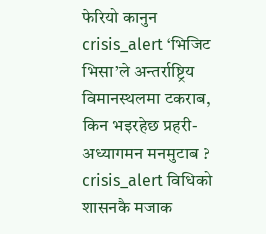फेरियो कानुन    crisis_alert ‘भिजिट भिसा’ले अन्तर्राष्ट्रिय विमानस्थलमा टकराब, किन भइरहेछ प्रहरी-अध्यागमन मनमुटाब ?    crisis_alert विधिको शासनकै मजाक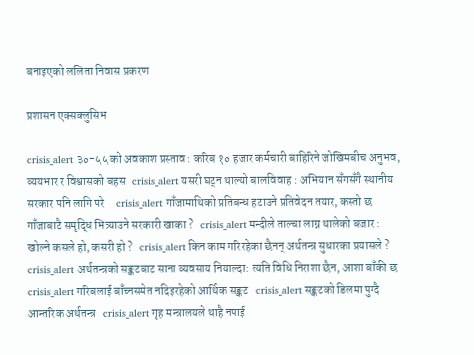बनाइएको ललिता निवास प्रकरण

प्रशासन एक्सक्लुसिभ

crisis_alert ३०-५५ को अवकाश प्रस्ताव : करिब १० हजार कर्मचारी बाहिरिने जोखिमबीच अनुभव, व्ययभार र विश्वासको बहस   crisis_alert यसरी घट्न थाल्यो बालविवाह : अभियान सँगसँगै स्थानीय सरकार पनि लागि परे     crisis_alert गाँजामाथिको प्रतिबन्ध हटाउने प्रतिवेदन तयार, कस्तो छ गाँजाबाटै समृद्धि भित्र्याउने सरकारी खाका ?   crisis_alert मन्दीले ताल्चा लाग्न थालेको बजार : खोल्ने कसले हो, कसरी हो ?   crisis_alert किन काम गरिरहेका छैनन् अर्थतन्त्र सुधारका प्रयासले ?   crisis_alert अर्थतन्त्रको सङ्कटबाट साना व्यवसाय नियाल्दा: त्यति विधि निराशा छैन, आशा बाँकी छ   crisis_alert गरिबलाई बाँच्नसमेत नदिइरहेको आर्थिक सङ्कट   crisis_alert सङ्कटको डिलमा पुग्दै आन्तरिक अर्थतन्त्र   crisis_alert गृह मन्त्रालयले थाहै नपाई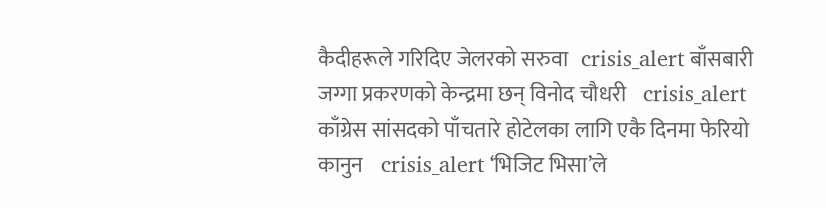कैदीहरूले गरिदिए जेलरको सरुवा   crisis_alert बाँसबारी जग्गा प्रकरणको केन्द्रमा छन् विनोद चौधरी    crisis_alert काँग्रेस सांसदको पाँचतारे होटेलका लागि एकै दिनमा फेरियो कानुन    crisis_alert ‘भिजिट भिसा’ले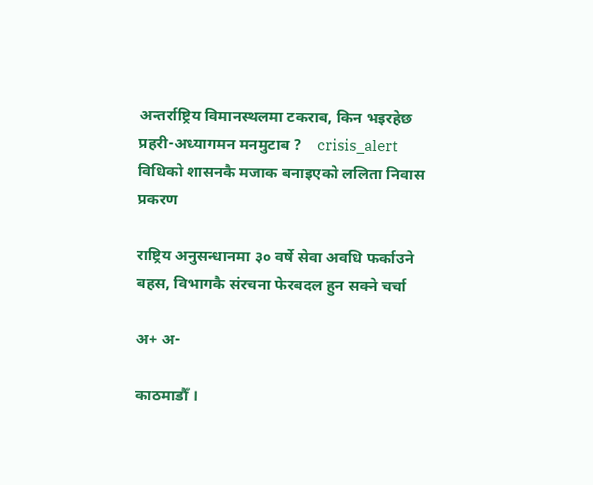अन्तर्राष्ट्रिय विमानस्थलमा टकराब, किन भइरहेछ प्रहरी-अध्यागमन मनमुटाब ?    crisis_alert विधिको शासनकै मजाक बनाइएको ललिता निवास प्रकरण

राष्ट्रिय अनुसन्धानमा ३० वर्षे सेवा अवधि फर्काउने बहस, विभागकै संरचना फेरबदल हुन सक्ने चर्चा

अ+ अ-

काठमाडौँ ।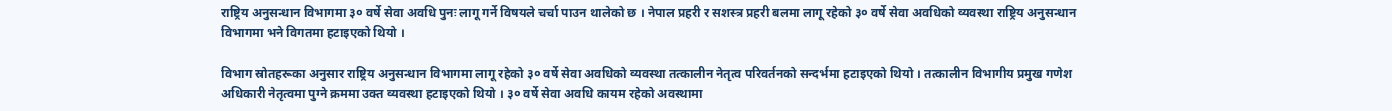राष्ट्रिय अनुसन्धान विभागमा ३० वर्षे सेवा अवधि पुनः लागू गर्ने विषयले चर्चा पाउन थालेको छ । नेपाल प्रहरी र सशस्त्र प्रहरी बलमा लागू रहेको ३० वर्षे सेवा अवधिको व्यवस्था राष्ट्रिय अनुसन्धान विभागमा भने विगतमा हटाइएको थियो ।

विभाग स्रोतहरूका अनुसार राष्ट्रिय अनुसन्धान विभागमा लागू रहेको ३० वर्षे सेवा अवधिको व्यवस्था तत्कालीन नेतृत्व परिवर्तनको सन्दर्भमा हटाइएको थियो । तत्कालीन विभागीय प्रमुख गणेश अधिकारी नेतृत्वमा पुग्ने क्रममा उक्त व्यवस्था हटाइएको थियो । ३० वर्षे सेवा अवधि कायम रहेको अवस्थामा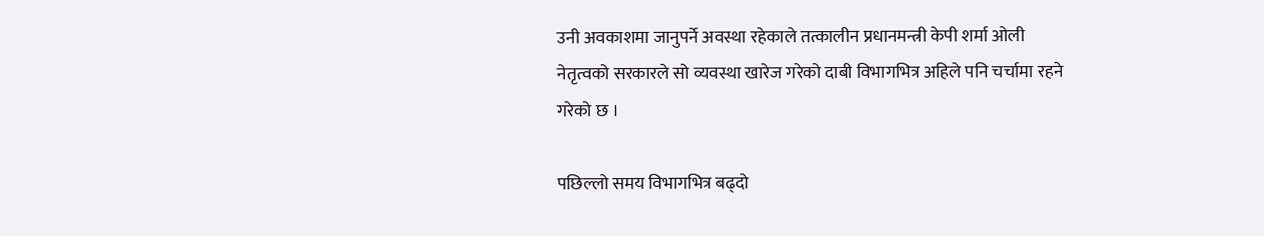उनी अवकाशमा जानुपर्ने अवस्था रहेकाले तत्कालीन प्रधानमन्त्री केपी शर्मा ओली नेतृत्वको सरकारले सो व्यवस्था खारेज गरेको दाबी विभागभित्र अहिले पनि चर्चामा रहने गरेको छ ।

पछिल्लो समय विभागभित्र बढ्दो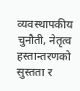व्यवस्थापकीय चुनौती, नेतृत्व हस्तान्तरणको सुस्तता र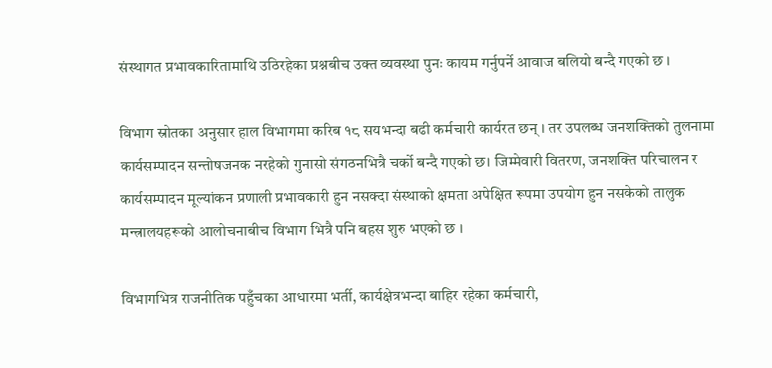संस्थागत प्रभावकारितामाथि उठिरहेका प्रश्नबीच उक्त व्यवस्था पुनः कायम गर्नुपर्ने आवाज बलियो बन्दै गएको छ ।

विभाग स्रोतका अनुसार हाल विभागमा करिब १८ सयभन्दा बढी कर्मचारी कार्यरत छन् । तर उपलब्ध जनशक्तिको तुलनामा कार्यसम्पादन सन्तोषजनक नरहेको गुनासो संगठनभित्रै चर्को बन्दै गएको छ। जिम्मेवारी वितरण, जनशक्ति परिचालन र कार्यसम्पादन मूल्यांकन प्रणाली प्रभावकारी हुन नसक्दा संस्थाको क्षमता अपेक्षित रूपमा उपयोग हुन नसकेको तालुक मन्त्रालयहरूको आलोचनाबीच विभाग भित्रै पनि बहस शुरु भएको छ ।

विभागभित्र राजनीतिक पहुँचका आधारमा भर्ती, कार्यक्षेत्रभन्दा बाहिर रहेका कर्मचारी,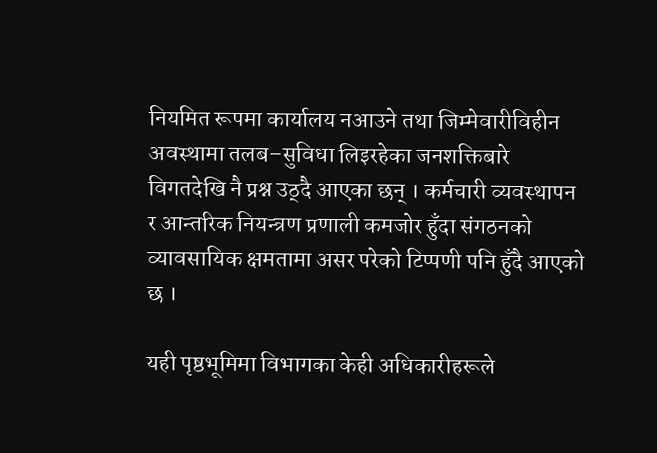नियमित रूपमा कार्यालय नआउने तथा जिम्मेवारीविहीन अवस्थामा तलब–सुविधा लिइरहेका जनशक्तिबारे विगतदेखि नै प्रश्न उठ्दै आएका छन् । कर्मचारी व्यवस्थापन र आन्तरिक नियन्त्रण प्रणाली कमजोर हुँदा संगठनको व्यावसायिक क्षमतामा असर परेको टिप्पणी पनि हुँदै आएको छ ।

यही पृष्ठभूमिमा विभागका केही अधिकारीहरूले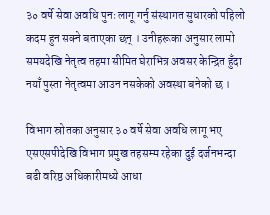३० वर्षे सेवा अवधि पुनः लागू गर्नु संस्थागत सुधारको पहिलो कदम हुन सक्ने बताएका छन् । उनीहरूका अनुसार लामो समयदेखि नेतृत्व तहमा सीमित घेराभित्र अवसर केन्द्रित हुँदा नयाँ पुस्ता नेतृत्वमा आउन नसकेको अवस्था बनेको छ ।

विभाग स्रोतका अनुसार ३० वर्षे सेवा अवधि लागू भए एसएसपीदेखि विभाग प्रमुख तहसम्म रहेका दुई दर्जनभन्दा बढी वरिष्ठ अधिकारीमध्ये आधा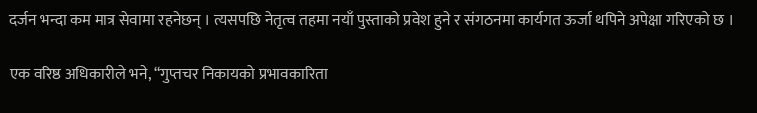दर्जन भन्दा कम मात्र सेवामा रहनेछन् । त्यसपछि नेतृत्व तहमा नयाँ पुस्ताको प्रवेश हुने र संगठनमा कार्यगत ऊर्जा थपिने अपेक्षा गरिएको छ ।

एक वरिष्ठ अधिकारीले भने, “गुप्तचर निकायको प्रभावकारिता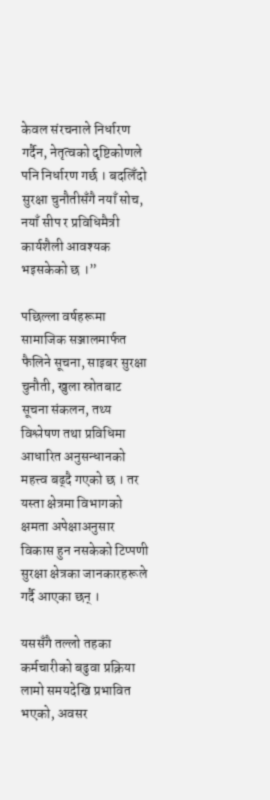केवल संरचनाले निर्धारण गर्दैन, नेतृत्वको दृष्टिकोणले पनि निर्धारण गर्छ । बदलिँदो सुरक्षा चुनौतीसँगै नयाँ सोच, नयाँ सीप र प्रविधिमैत्री कार्यशैली आवश्यक भइसकेको छ ।”

पछिल्ला वर्षहरूमा सामाजिक सञ्जालमार्फत फैलिने सूचना, साइबर सुरक्षा चुनौती, खुला स्रोतबाट सूचना संकलन, तथ्य विश्लेषण तथा प्रविधिमा आधारित अनुसन्धानको महत्त्व बढ्दै गएको छ । तर यस्ता क्षेत्रमा विभागको क्षमता अपेक्षाअनुसार विकास हुन नसकेको टिप्पणी सुरक्षा क्षेत्रका जानकारहरूले गर्दै आएका छन् ।

यससँगै तल्लो तहका कर्मचारीको बढुवा प्रक्रिया लामो समयदेखि प्रभावित भएको, अवसर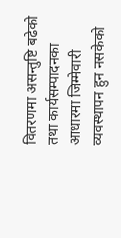वितरणमा असन्तुष्टि बढेको तथा कार्यसम्पादनका आधारमा जिम्मेवारी व्यवस्थापन हुन नसकेको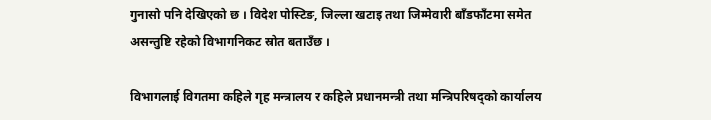गुनासो पनि देखिएको छ । विदेश पोस्टिङ, जिल्ला खटाइ तथा जिम्मेवारी बाँडफाँटमा समेत असन्तुष्टि रहेको विभागनिकट स्रोत बताउँछ ।

विभागलाई विगतमा कहिले गृह मन्त्रालय र कहिले प्रधानमन्त्री तथा मन्त्रिपरिषद्को कार्यालय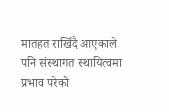मातहत राखिँदै आएकाले पनि संस्थागत स्थायित्वमा प्रभाव परेको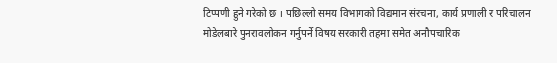टिप्पणी हुने गरेको छ । पछिल्लो समय विभागको विद्यमान संरचना, कार्य प्रणाली र परिचालन मोडेलबारे पुनरावलोकन गर्नुपर्ने विषय सरकारी तहमा समेत अनौपचारिक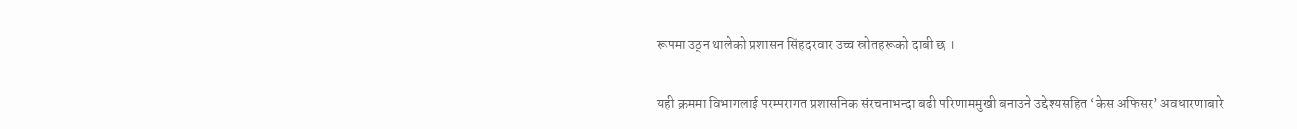रूपमा उठ्न थालेको प्रशासन सिंहदरवार उच्च स्रोतहरूको दाबी छ ।

यही क्रममा विभागलाई परम्परागत प्रशासनिक संरचनाभन्दा बढी परिणाममुखी बनाउने उद्देश्यसहित ‘केस अफिसर’ अवधारणाबारे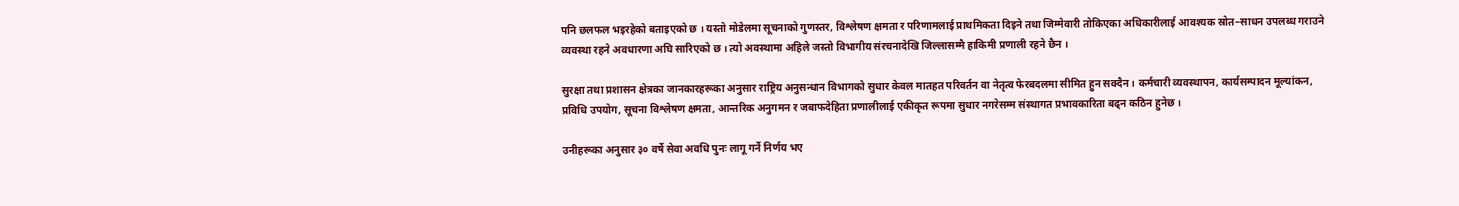पनि छलफल भइरहेको बताइएको छ । यस्तो मोडेलमा सूचनाको गुणस्तर, विश्लेषण क्षमता र परिणामलाई प्राथमिकता दिइने तथा जिम्मेवारी तोकिएका अधिकारीलाई आवश्यक स्रोत–साधन उपलब्ध गराउने व्यवस्था रहने अवधारणा अघि सारिएको छ । त्यो अवस्थामा अहिले जस्तो विभागीय संरचनादेखि जिल्लासम्मै हाकिमी प्रणाली रहने छैन ।

सुरक्षा तथा प्रशासन क्षेत्रका जानकारहरूका अनुसार राष्ट्रिय अनुसन्धान विभागको सुधार केवल मातहत परिवर्तन वा नेतृत्व फेरबदलमा सीमित हुन सक्दैन । कर्मचारी व्यवस्थापन, कार्यसम्पादन मूल्यांकन, प्रविधि उपयोग, सूचना विश्लेषण क्षमता, आन्तरिक अनुगमन र जबाफदेहिता प्रणालीलाई एकीकृत रूपमा सुधार नगरेसम्म संस्थागत प्रभावकारिता बढ्न कठिन हुनेछ ।

उनीहरूका अनुसार ३० वर्षे सेवा अवधि पुनः लागू गर्ने निर्णय भए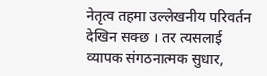नेतृत्व तहमा उल्लेखनीय परिवर्तन देखिन सक्छ । तर त्यसलाई व्यापक संगठनात्मक सुधार,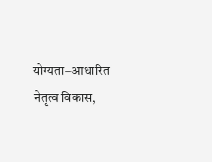योग्यता–आधारित नेतृत्व विकास,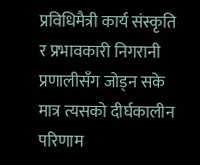प्रविधिमैत्री कार्य संस्कृति र प्रभावकारी निगरानी प्रणालीसँग जोड्न सके मात्र त्यसको दीर्घकालीन परिणाम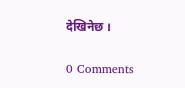देखिनेछ ।

0 Comments